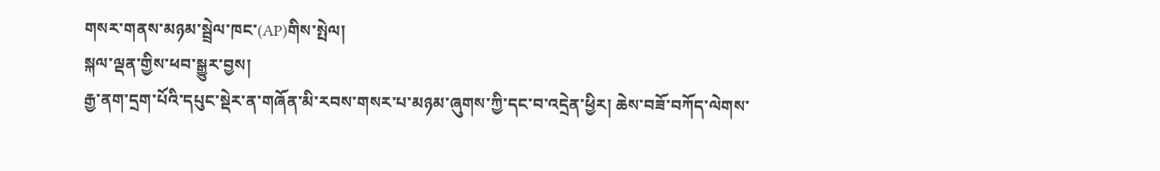གསར་གནས་མཉམ་སྦྲེལ་ཁང་(AP)གིས་སྤེལ།
སྐལ་ལྡན་གྱིས་ཕབ་སྒྱུར་བྱས།
རྒྱ་ནག་དྲག་པོའི་དཔུང་སྡེར་ན་གཞོན་མི་རབས་གསར་པ་མཉམ་ཞུགས་ཀྱི་དང་བ་འདྲེན་ཕྱིར། ཆེས་བཟོ་བཀོད་ལེགས་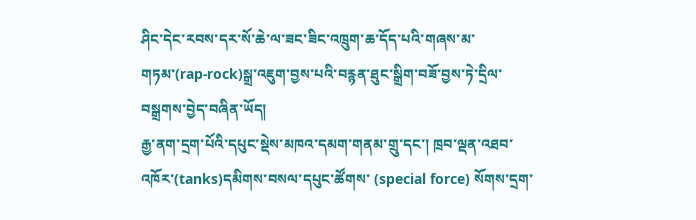ཤིང་དེང་རབས་དར་སོ་ཆེ་ལ་ཟང་ཟིང་འཁྲུག་ཆ་དོད་པའི་གཞས་མ་གཏམ་(rap-rock)སྒྲ་འཇུག་བྱས་པའི་བརྙན་ཐུང་སྒྲིག་བཟོ་བྱས་ཏེ་དྲིལ་བསྒྲགས་བྱེད་བཞིན་ཡོད།
རྒྱ་ནག་དྲག་པོའི་དཔུང་སྡེས་མཁའ་དམག་གནམ་གྲུ་དང་། ཁྲབ་ལྡན་འཐབ་འཁོར་(tanks)དམིགས་བསལ་དཔུང་ཚོགས་ (special force) སོགས་དྲག་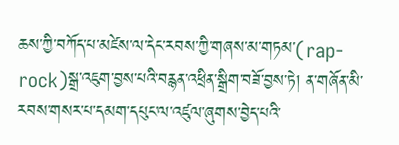ཆས་ཀྱི་བཀོད་པ་མཛེས་ལ་དེང་རབས་ཀྱི་གཞས་མ་གཏམ་(rap-rock)སྒྲ་འཇུག་བྱས་པའི་བརྙན་འཕྲིན་སྒྲིག་བཟོ་བྱས་ཏེ། ན་གཞོན་མི་རབས་གསར་པ་དམག་དཔུང་ལ་འཛུལ་ཞུགས་བྱེད་པའི་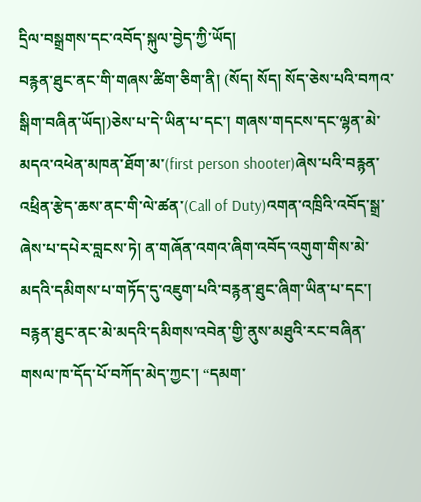དྲིལ་བསྒྲགས་དང་འབོད་སྐུལ་བྱེད་ཀྱི་ཡོད།
བརྙན་ཐུང་ནང་གི་གཞས་ཚིག་ཅིག་ནི། (སོད། སོད། སོད་ཅེས་པའི་བཀའ་སྒིག་བཞིན་ཡོད།)ཅེས་པ་དེ་ཡིན་པ་དང་། གཞས་གདངས་དང་ལྷན་མེ་མདའ་འཕེན་མཁན་ཐོག་མ་(first person shooter)ཞེས་པའི་བརྙན་འཕྲིན་རྩེད་ཆས་ནང་གི་ལེ་ཚན་(Call of Duty)འགན་འཁྲིའི་འབོད་སྒྲ་ཞེས་པ་དཔེར་བླངས་ཏེ། ན་གཞོན་འགའ་ཞིག་འབོད་འགུག་གིས་མེ་མདའི་དམིགས་པ་གཏོད་དུ་འཇུག་པའི་བརྙན་ཐུང་ཞིག་ཡིན་པ་དང་། བརྙན་ཐུང་ནང་མེ་མདའི་དམིགས་འབེན་གྱི་ནུས་མཐུའི་རང་བཞིན་གསལ་ཁ་དོད་པོ་བཀོད་མེད་ཀྱང་། “དམག་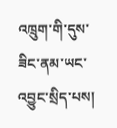འཁྲུག་གི་དུས་ཟིང་ནམ་ཡང་འབྱུང་སྲིད་པས།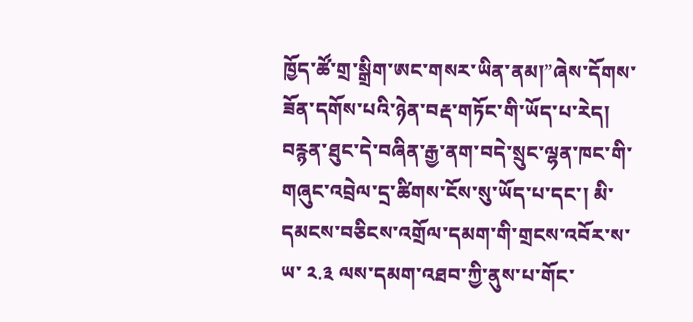ཁྱོད་ཚོ་གྲ་སྒྲིག་ཨང་གསར་ཡིན་ནམ།”ཞེས་དོགས་ཟོན་དགོས་པའི་ཉེན་བརྡ་གཏོང་གི་ཡོད་པ་རེད།
བརྙན་ཐུང་དེ་བཞིན་རྒྱ་ནག་བདེ་སྲུང་ལྷན་ཁང་གི་གཞུང་འབྲེལ་དྲ་ཚིགས་ངོས་སུ་ཡོད་པ་དང་། མི་དམངས་བཅིངས་འགྲོལ་དམག་གི་གྲངས་འབོར་ས་ཡ་ ༢.༣ ལས་དམག་འཐབ་ཀྱི་ནུས་པ་གོང་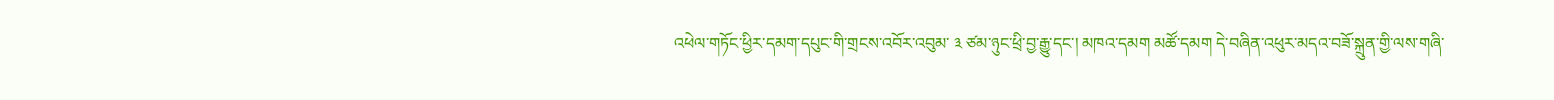འཕེལ་གཏོང་ཕྱིར་དམག་དཔུང་གི་གྲངས་འབོར་འབུམ་ ༣ ཙམ་ཉུང་ཕྲི་བྱ་རྒྱུ་དང་། མཁའ་དམག མཚོ་དམག དེ་བཞིན་འཕུར་མདའ་བཟོ་སྐྲུན་གྱི་ལས་གཞི་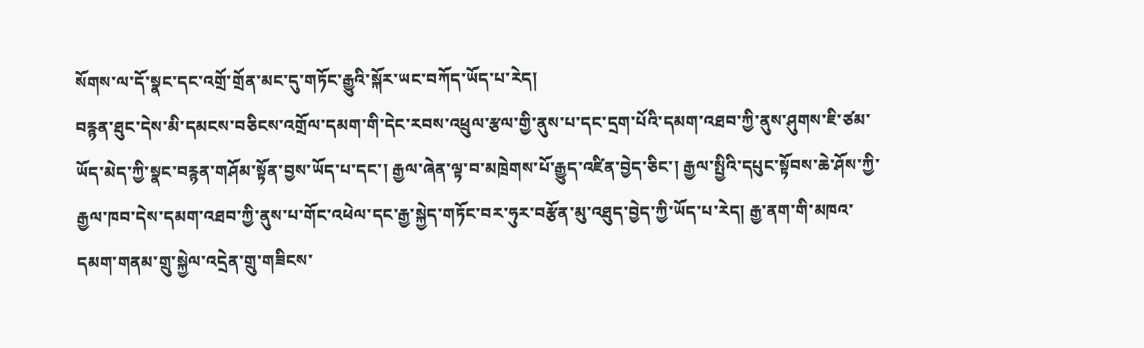སོགས་ལ་དོ་སྣང་དང་འགྲོ་གྲོན་མང་དུ་གཏོང་རྒྱུའི་སྐོར་ཡང་བཀོད་ཡོད་པ་རེད།
བརྙན་ཐུང་དེས་མི་དམངས་བཅིངས་འགྲོལ་དམག་གི་དེང་རབས་འཕྲུལ་རྩལ་གྱི་ནུས་པ་དང་དྲག་པོའི་དམག་འཐབ་ཀྱི་ནུས་ཤུགས་ཇི་ཙམ་ཡོད་མེད་ཀྱི་སྣང་བརྙན་གཤོམ་སྟོན་བྱས་ཡོད་པ་དང་། རྒྱལ་ཞེན་ལྟ་བ་མཁྲེགས་པོ་རྒྱུད་འཛིན་བྱེད་ཅིང་། རྒྱལ་སྤྱིའི་དཔུང་སྟོབས་ཆེ་ཤོས་ཀྱི་རྒྱལ་ཁབ་དེས་དམག་འཐབ་ཀྱི་ནུས་པ་གོང་འཕེལ་དང་རྒྱ་སྐྱེད་གཏོང་བར་ཧུར་བརྩོན་མུ་འཐུད་བྱེད་ཀྱི་ཡོད་པ་རེད། རྒྱ་ནག་གི་མཁའ་དམག་གནམ་གྲུ་སྐྱེལ་འདྲེན་གྲུ་གཟིངས་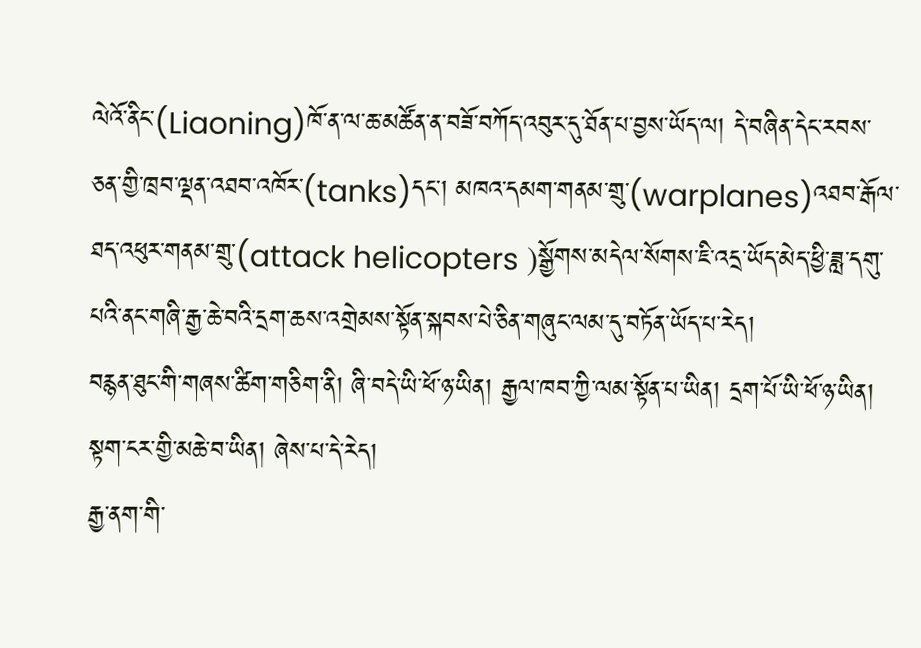ལེའོ་ནིང་(Liaoning)ཁོ་ན་ལ་ཆ་མཚོན་ན་བཟོ་བཀོད་འབུར་དུ་ཐོན་པ་བྱས་ཡོད་ལ། དེ་བཞིན་དེང་རབས་ཅན་གྱི་ཁྲབ་ལྡན་འཐབ་འཁོར་(tanks)དང་། མཁའ་དམག་གནམ་གྲུ་(warplanes)འཐབ་རྒོལ་ཐད་འཕུར་གནམ་གྲུ་(attack helicopters )སྒྱོགས་མདེལ་སོགས་ཇི་འདྲ་ཡོད་མེད་ཕྱི་ཟླ་དགུ་པའི་ནང་གཞི་རྒྱ་ཆེ་བའི་དྲག་ཆས་འགྲེམས་སྟོན་སྐབས་པེ་ཅིན་གཞུང་ལམ་དུ་བཏོན་ཡོད་པ་རེད།
བརྙན་ཐུང་གི་གཞས་ཚིག་གཅིག་ནི། ཞི་བདེ་ཡི་ཕོ་ཉ་ཡིན། རྒྱལ་ཁབ་ཀྱི་ལམ་སྟོན་པ་ཡིན། དྲག་པོ་ཡི་ཕོ་ཉ་ཡིན། སྟག་ངར་གྱི་མཆེ་བ་ཡིན། ཞེས་པ་དེ་རེད།
རྒྱ་ནག་གི་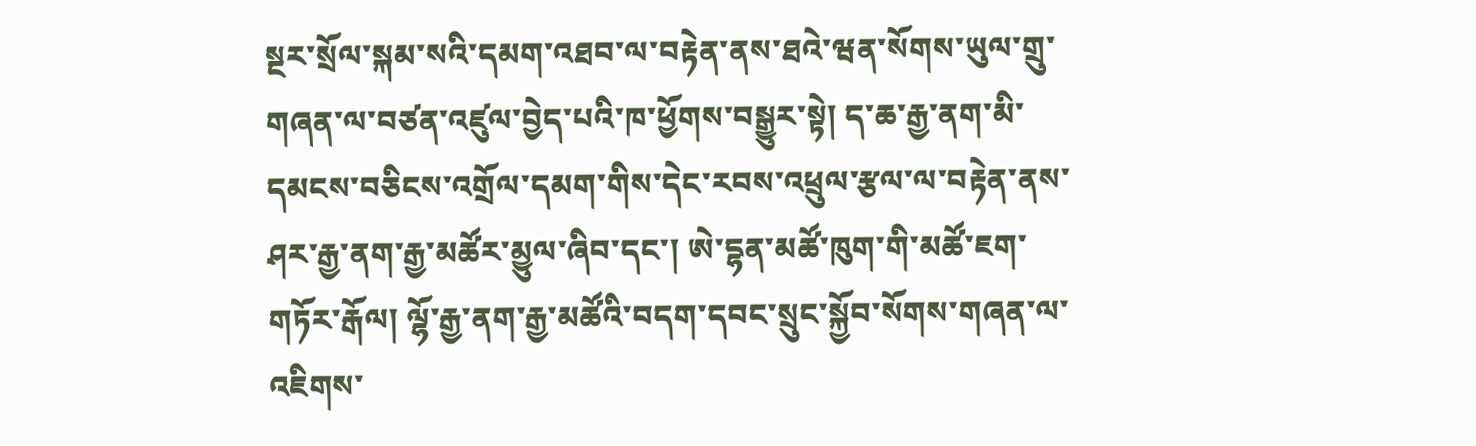སྔར་སྲོལ་སྐམ་སའི་དམག་འཐབ་ལ་བརྟེན་ནས་ཐའེ་ཝན་སོགས་ཡུལ་གྲུ་གཞན་ལ་བཙན་འཛུལ་བྱེད་པའི་ཁ་ཕྱོགས་བསྒྱུར་སྟེ། ད་ཆ་རྒྱ་ནག་མི་དམངས་བཅིངས་འགྲོལ་དམག་གིས་དེང་རབས་འཕྲུལ་རྩལ་ལ་བརྟེན་ནས་ཤར་རྒྱ་ནག་རྒྱ་མཚོར་མྱུལ་ཞིབ་དང་། ཨེ་དྷན་མཚོ་ཁུག་གི་མཚོ་ཇག་གཏོར་རྒོལ། ལྷོ་རྒྱ་ནག་རྒྱ་མཚོའི་བདག་དབང་སྲུང་སྐྱོབ་སོགས་གཞན་ལ་འཇིགས་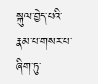སྐུལ་བྱེད་པའི་རྣམ་པ་གསར་པ་ཞིག་ཏུ་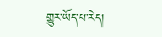གྱུར་ཡོད་པ་རེད།